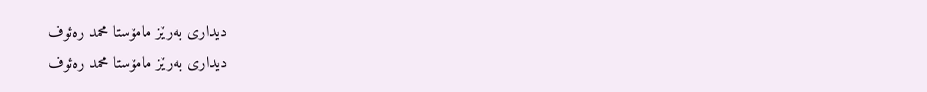دیداری‌ به‌رێز مامۆستا محمد ره‌ئوف
دیداری‌ به‌رێز مامۆستا محمد ره‌ئوف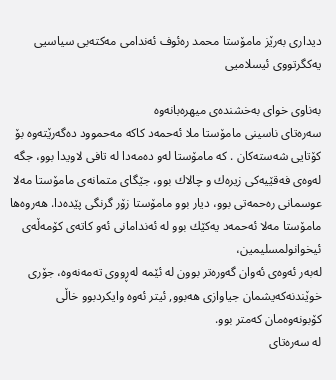دیداری‌ به‌رێز مامۆستا محمد ره‌ئوف ئه‌ندامی‌ مه‌كته‌بی سیاسیی یه‌كگرتووی‌ ئیسلامیی

به‌ناوی‌ خوای‌ به‌خشنده‌ی‌ میهره‌بانه‌وه‌
سه‌ره‌تای‌ ناسینی‌ مامۆستا ملا ئه‌حمه‌د كاكه‌ مه‌حموود ده‌گه‌رێته‌وه‌ بۆ كۆتایی‌ شه‌سته‌كان . كه‌ مامۆستا له‌و ده‌مه‌دا له‌ تافی‌ لاویدا بوو، جگه‌ له‌وه‌ی‌ فه‌قێیه‌كی‌ زیره‌ك و چالاك بوو، جێگای‌ متمانه‌ی‌ مامۆستا مه‌لا عوسمانی‌ ره‌حمه‌تی‌ بوو، دیار بوو مامۆستا زۆر گرنگی‌ پێده‌دا. هه‌روه‌ها مامۆستا مه‌لا ئه‌حمه‌د یه‌كێك بوو له‌ ئه‌ندامانی‌ ئه‌و كاته‌ی‌ كۆمه‌ڵه‌ی‌ ئیخوانولمسلیمین،
له‌به‌ر ئه‌وه‌ی‌ ئه‌وان گه‌وره‌تر بوون له‌ ئێمه‌ له‌ڕووی‌ ته‌مه‌نه‌وه‌، جۆری‌ خوێندنه‌كه‌یشمان جیاوازی‌ هه‌بوو, ئیتر ئه‌وه‌ وایكردبوو خاڵی‌ كۆبونه‌وه‌مان كه‌متر بوو.
له‌ سه‌ره‌تای‌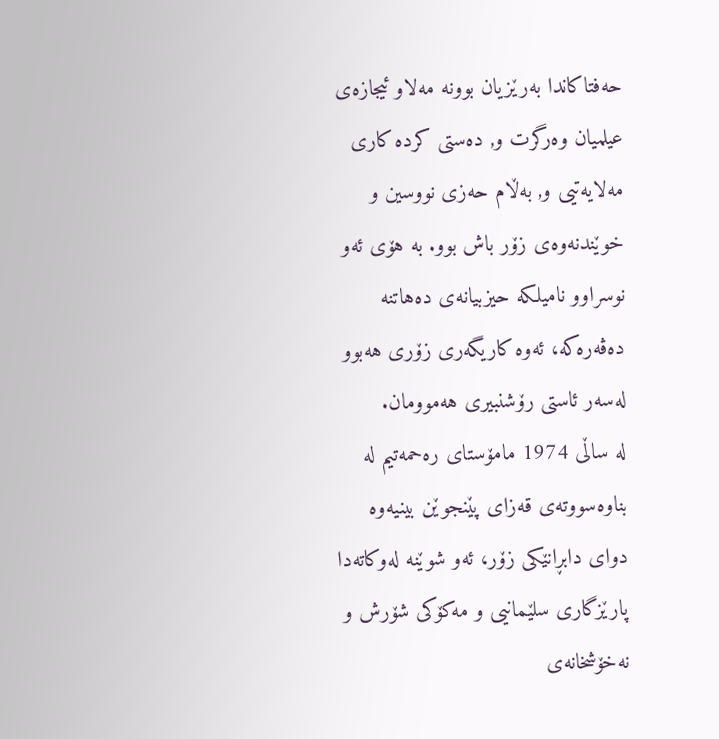حه‌فتاكاندا به‌رێزیان بوونه‌ مه‌لاو ئیجازه‌ی‌ عیلمیان وه‌رگرت و, ده‌ستی‌ كرده‌ كاری‌ مه‌لایه‌تیی‌ و, به‌ڵام حه‌زی‌ نووسین و خوێندنه‌وه‌ی‌ زۆر باش بوو. به‌ هۆی‌ ئه‌و نوسراوو نامیلكه‌ حیزبیانه‌ی‌ ده‌هاتنه‌ ده‌ڤه‌ره‌كه‌، ئه‌وه‌ كاریگه‌ری‌ زۆری‌ هه‌بوو له‌سه‌ر ئاستی‌ رۆشنبیری‌ هه‌موومان.
له‌ ساڵی‌ 1974 مامۆستای‌ ره‌حمه‌تیم له‌ بناوه‌سووته‌ی‌ قه‌زای‌ پێنجوێن بینیه‌وه‌ دوای‌ دابڕانێكی‌ زۆر، ئه‌و شوێنه‌ له‌وكاته‌دا پارێزگاری‌ سلێمانیی‌ و مه‌كۆكی‌ شۆرش و نه‌خۆشخانه‌ی‌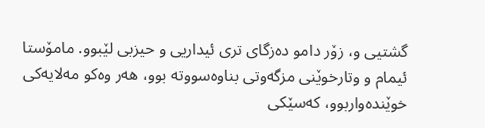گشتیی‌ و، زۆر دامو ده‌زگای‌ تری‌ ئیداریی‌ و حیزبی‌ لێبوو. مامۆستا ئیمام و وتارخوێنی‌ مزگه‌وتی‌ بناوه‌سووته‌ بوو، هه‌ر وه‌كو مه‌لایه‌كی‌ خوێنده‌واربوو، كه‌سێكی‌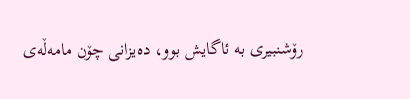رۆشنبیری‌ به‌ ئاگایش بوو، ده‌یزانی‌ چۆن مامه‌ڵه‌ی‌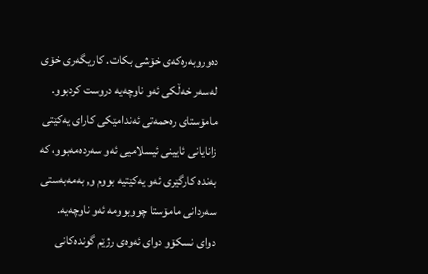ده‌وروبه‌ره‌كه‌ی‌ خۆشی‌ بكات. كاریگه‌ری‌ خۆی‌ له‌سه‌ر خه‌ڵكی‌ ئه‌و ناوچه‌یه‌ دروست كردبوو.
مامۆستای‌ ره‌حمه‌تی‌ ئه‌ندامێكی‌ كارای‌ یه‌كێتی‌ زانایانی‌ ئایینی‌ ئیسلامیی‌ ئه‌و سه‌رده‌مه‌بوو، كه‌ به‌نده‌ كارگێری‌ ئه‌و یه‌كێتیه‌ بووم و, به‌مه‌به‌ستی‌ سه‌ردانی‌ مامۆستا چووبوومه‌ ئه‌و ناوچه‌یه‌.
دوای‌ نسكۆو دوای‌ ئه‌وه‌ی‌ رژێم گونده‌كانی‌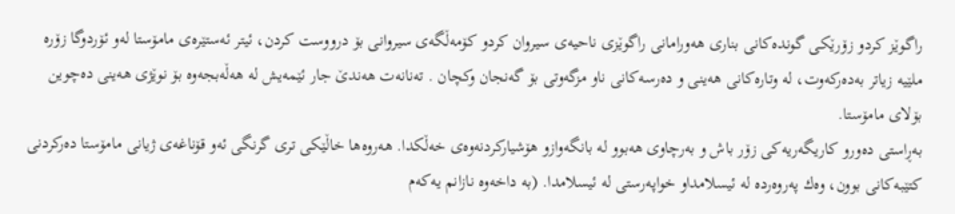راگوێز كردو زۆرێكی‌ گونده‌كانی‌ بناری‌ هه‌ورامانی‌ راگوێزی‌ ناحیه‌ی‌ سیروان كردو كۆمه‌ڵگه‌ی‌ سیروانی‌ بۆ درووست كردن، ئیتر ئه‌ستێره‌ی‌ مامۆستا له‌و ئۆردوگا زۆره‌ ملێیه‌ زیاتر به‌ده‌ركه‌وت، له‌ وتاره‌كانی‌ هه‌ینی‌ و ده‌رسه‌كانی‌ ناو مزگه‌وتی‌ بۆ گه‌نجان وكچان . ته‌نانه‌ت هه‌ندێ‌ جار ئێمه‌یش له‌ هه‌ڵه‌بجه‌وه‌ بۆ نوێژی‌ هه‌ینی‌ ده‌چوین بۆلای‌ مامۆستا.
به‌ڕاستی‌ ده‌ورو كاریگه‌ریه‌كی‌ زۆر باش و به‌رچاوی‌ هه‌بوو له‌ بانگه‌وازو هۆشیاركردنه‌وه‌ی‌ خه‌ڵكدا. هه‌روه‌ها خاڵێكی‌ تری‌ گرنگی‌ ئه‌و قۆناغه‌ی‌ ژیانی‌ مامۆستا ده‌ركردنی‌ كتێبه‌كانی‌ بوون، وه‌ك په‌روه‌رده‌ له‌ ئیسلامداو خواپه‌رستی له‌ ئیسلامدا. (به‌ داخه‌وه‌ نازانم یه‌كه‌م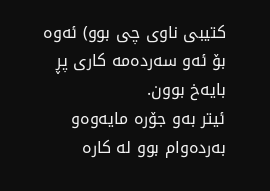كتیبی‌ ناوی‌ چی‌ بوو) ئه‌وه‌ بۆ ئه‌و سه‌رده‌مه‌ كاری‌ پڕ بایه‌خ بوون.
ئیتر به‌و جۆره‌ مایه‌وه‌و به‌رده‌وام بوو له‌ كاره‌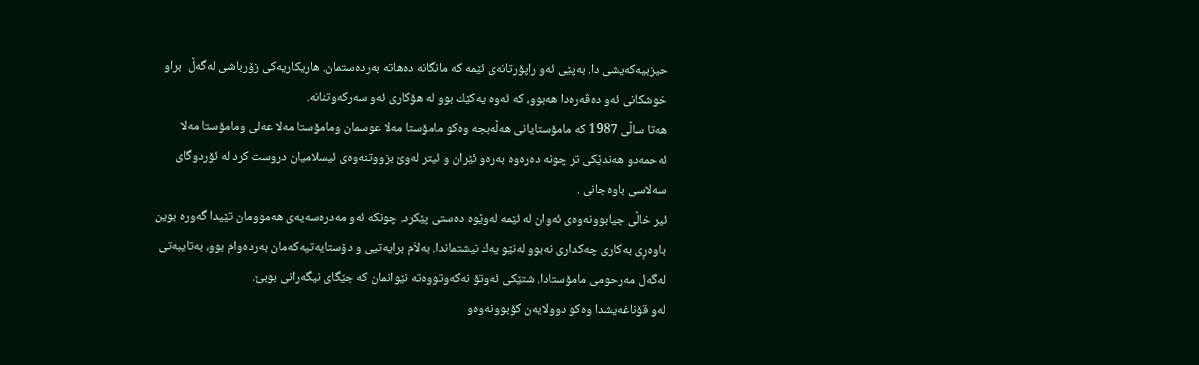حیزبیه‌كه‌یشی‌ دا. به‌پێی‌ ئه‌و راپۆرتانه‌ی‌ ئێمه‌ كه‌ مانگانه‌ ده‌هاته‌ به‌رده‌ستمان. هاریكاریه‌كی‌ زۆرباشی‌ له‌گه‌ڵ  براو خوشكانی‌ ئه‌و ده‌ڤه‌ره‌دا هه‌بوو، كه‌ ئه‌وه‌ یه‌كێك بوو له‌ هۆكاری‌ ئه‌و سه‌ركه‌وتنانه‌.
هه‌تا ساڵی‌ 1987 كه‌ مامۆستایانی‌ هه‌ڵه‌بجه‌ وه‌كو مامۆستا مه‌لا عوسمان ومامۆستا مه‌لا عه‌لی‌ ومامۆستا مه‌لا ئه‌حمه‌دو هه‌ندێكی‌ تر چونه‌ ده‌ره‌وه‌ به‌ره‌و ئێران و ئیتر له‌وێ‌ بزووتنه‌وه‌ی‌ ئیسلامیان دروست كرد له‌ ئۆردوگای‌ سه‌لاسی‌ باوه‌جانی‌ .
ئیر خاڵی‌ جیابوونه‌وه‌ی‌ ئه‌وان له‌ ئێمه‌ له‌وێوه‌ ده‌ستی‌ پێكرد. چونكه‌ ئه‌و مه‌دره‌سه‌یه‌ی‌ هه‌موومان تێیدا گه‌وره‌ بوین باوه‌ڕی‌ به‌كاری‌ چه‌كداری‌ نه‌بوو له‌نێو یه‌ك نیشتماندا. به‌لاَم برایه‌تیی‌ و دۆستایه‌تیه‌كه‌مان به‌رده‌وام بوو، به‌تایبه‌تی‌ له‌گه‌ل مه‌رحومی‌ مامۆستادا. شتێكی‌ ئه‌وتۆ نه‌كه‌وتووه‌ته‌ نێوانمان كه‌ جێگای‌ نیگه‌رانی‌ بوبێ‌.
له‌و قۆناغه‌یشدا وه‌كو دوولایه‌ن كۆبوونه‌وه‌و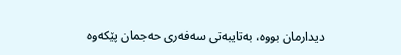دیدارمان بووه‌، به‌تایبه‌تی‌ سه‌فه‌ری‌ حه‌جمان پێكه‌وه‌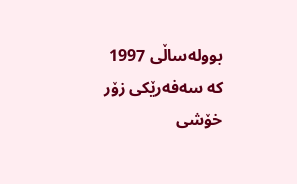بووله‌ساڵی‌ 1997 كه‌ سه‌فه‌رێكی‌ زۆر خۆشی‌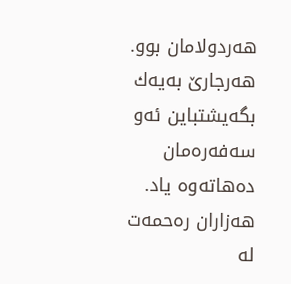هه‌ردولامان بوو. هه‌رجارێ‌ به‌یه‌ك بگه‌یشتباین ئه‌و سه‌فه‌ره‌مان ده‌هاته‌وه‌ یاد. هه‌زاران ره‌حمه‌ت له‌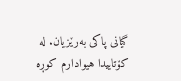گیانی‌ پاكی‌ به‌رێزیان. له‌ كۆتاییدا هیوادارم كوڕه‌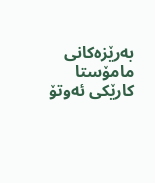به‌رێزه‌كانی‌ مامۆستا كارێكی‌ ئه‌وتۆ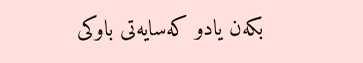بكه‌ن یادو كه‌سایه‌تی‌ باوكی‌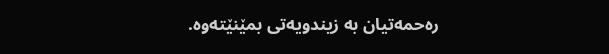ره‌حمه‌تیان به‌ زیندویه‌تی‌ بمێنێته‌وه‌.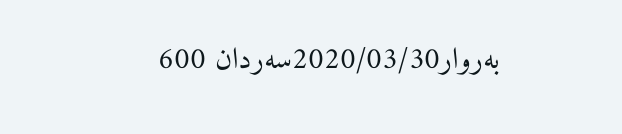بەروار2020/03/30سەردان 600